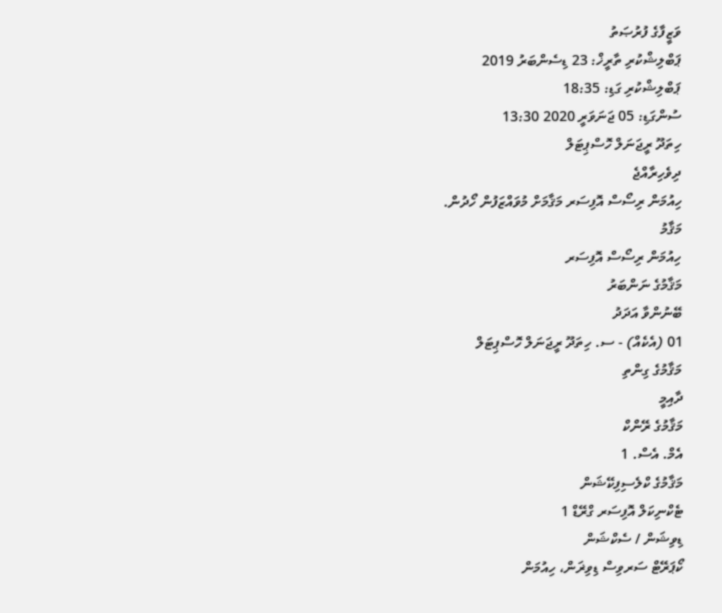ވަޒީފާގެ ފުރުޞަތު
ޕަބްލިޝްކުރި ތާރީޚް: 23 ޑިސެންބަރު 2019
ޕަބްލިޝްކުރި ގަޑި: 18:35
ސުންގަޑި: 05 ޖަނަވަރީ 2020 13:30
ހިތަދޫ ރީޖަނަލް ހޮސްޕިޓަލް
ދިވެހިރާއްޖެ
ހިއުމަން ރިސޯސް އޮފިސަރ މަޤާމަށް މުވައްޒަފުން ހޯދުން.
މަޤާމު
ހިއުމަން ރިސޯސް އޮފިސަރ
މަޤާމުގެ ނަންބަރު
ބޭނުންވާ އަދަދު
01 (އެކެއް) - ސ. ހިތަދޫ ރީޖަނަލް ހޮސްޕިޓަލް
މަޤާމުގެ ގިންތި
ދާއިމީ
މަޤާމުގެ ރޭންކް
އެމް. އެސް. 1
މަޤާމުގެ ކްލެސިފިކޭޝަން
ޓެކްނިކަލް އޮފިސަރ ގްރޭޑް 1
ޑިވިޝަން / ސެކްޝަން
ކޯޕަރޭޓް ސަރވިސް ޑިވިޜަން، ހިއުމަން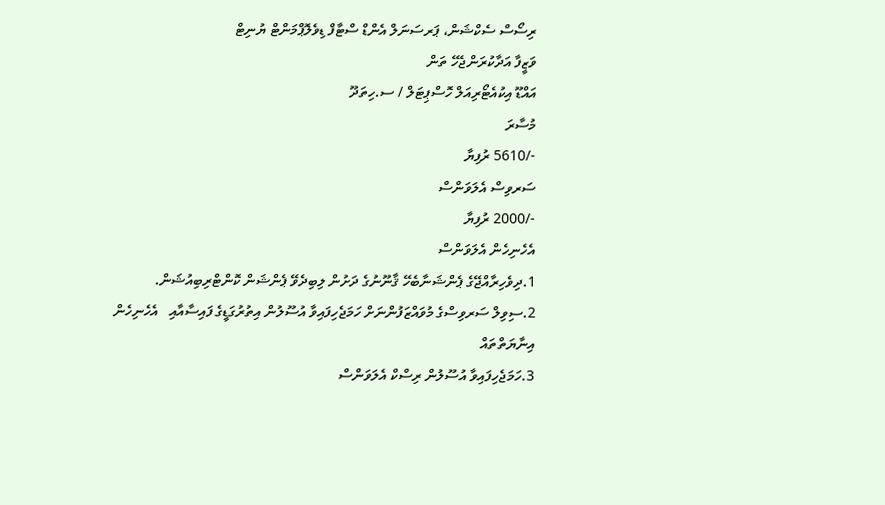ރިސޯސް ސެކްޝަން، ޕަރސަނަލް އެންޑް ސްޓާފް ޑިވެލޮޕްމަންޓް ޔުނިޓް
ވަޒީފާ އަދާކުރަންޖެހޭ ތަން
އައްޑޫ އިކުއެޓޯރިއަލް ހޮސްޕިޓަލް / ސ.ހިތަދޫ
މުސާރަ
-/5610 ރުފިޔާ
ސަރވިސް އެލަވަންސް
-/2000 ރުފިޔާ
އެހެނިހެން އެލަވަންސް
1.ދިވެހިރާއްޖޭގެ ޕެންޝަނާބެހޭ ޤާނޫނުގެ ދަށުން ލިބިދެވޭ ޕެންޝަން ކޮންޓްރިބިއުޝަން.
2.ސިވިލް ސަރވިސްގެ މުވައްޒަފުންނަށް ހަމަޖެހިފައިވާ އުސޫލުން އިތުރުގަޑީގެ ފައިސާއާއި   އެހެނިހެން އިނާޔަތްތައް
3.ހަމަޖެހިފައިވާ އުސޫލުން ރިސްކް އެލަވަންސް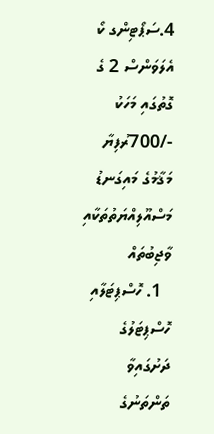4.ސަޕޯޓިންގ ކޯ އެލަވަންސް 2 ގެ ގޮތުގައި މަހަކު -/700ރުފިޔާ
މަޤާމުގެ މައިގަނޑު މަސްއޫލިއްޔަތުތަކާއި ވާޖިބުތައް
  1. ހޮސްޕިޓަލާއި ހޮސްޕިޓަލުގެ ދަށުގައިވާ ތަންތަނުގެ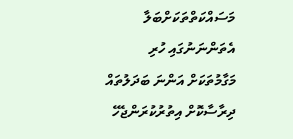މަސައްކަތްތަކަށްބަލާ އެތަންނަނުގައި ހުރި މަގާމުތަކަށް އަންނަ ބަދަލުތައް ދިރާސާކޮށް އިތުރުކުރަންޖެހޭ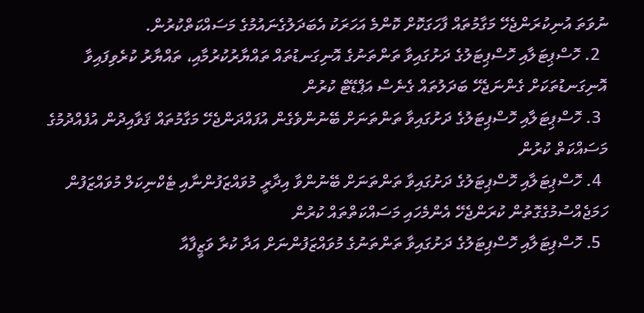ނުވަތަ އުނިކުރަންޖެހޭ މަގާމުތައް ފާހަގަކޮށް ކޮންމެ އަހަރަކު އެބަދަލުގެނައުމުގެ މަސައްކަތްކުރުން.
  2. ހޮސްޕިޓަލާއި ހޮސްޕިޓަލުގެ ދަށުގައިވާ ތަންތަނުގެ އޮނިގަނޑުތައް ތައްޔާރުކުރުމާއި، ތައްޔާރު ކުރެވިފައިވާ އޮނިގަނޑުތަކަށް ގެންނަޖެހޭ ބަދަލުތައް ގެނެސް އަޕްޑޭޓް ކުރުން
  3. ހޮސްޕިޓަލާއި ހޮސްޕިޓަލުގެ ދަށުގައިވާ ތަންތަނަށް ބޭނުންވެގެން އުފައްދަންޖެހޭ މަގާމުތައް ޤަވާއިދުން އުފެއްދުމުގެ މަސައްކަތް ކުރުން
  4. ހޮސްޕިޓަލާއި ހޮސްޕިޓަލުގެ ދަށުގައިވާ ތަންތަނަށް ބޭނުންވާ އިދާރީ މުވައްޒަފުންނާއި ޓެކްނިކަލް މުވައްޒަފުން ހަމަޖެއްސުމުގެގޮތުން ކުރަންޖެހޭ އެންމެހައި މަސައްކަތްތައް ކުރުން
  5. ހޮސްޕިޓަލާއި ހޮސްޕިޓަލުގެ ދަށުގައިވާ ތަންތަނުގެ މުވައްޒަފުންނަށް އަދާ ކުރާ ވަޒީފާއާ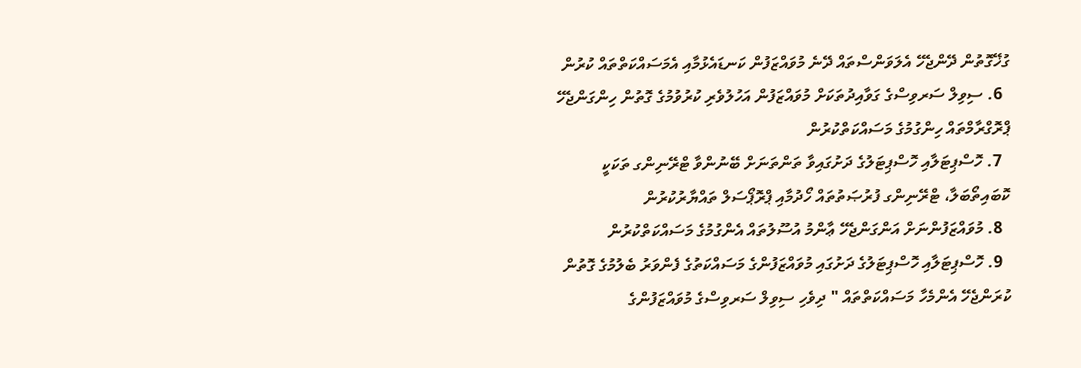ގުޚޭގޮތުން ދޭންޖެހޭ އެލަވަންސްތައް ދޭނެ މުވައްޒަފުން ކަނޑައެޅުމާއި އެމަސައްކަތްތައް ކުރުން
  6. ސިވިލް ސަރވިސްގެ ގަވާއިދުތަކަށް މުވައްޒަފުން އަހުލުވެރި ކުރުވުމުގެ ގޮތުން ހިންގަންޖެހޭ ޕްރޮގްރާމްތައް ހިންގުމުގެ މަސައްކަތްކުރުން
  7. ހޮސްޕިޓަލާއި ހޮސްޕިޓަލުގެ ދަށުގައިވާ ތަންތަނަށް ބޭނުންވާ ޓްރޭނިންގ ތަކަކީ ކޮބައިތޯބަލާ، ޓްރޭނިންގ ފުރުޞަތުތައް ހޯދުމާއި ޕްރޮޕޯސަލް ތައްޔާރުކުރުން
  8. މުވައްޒަފުންނަށް އަންގަންޖެހޭ ޢާންމު އުސޫލުތައް އެންގުމުގެ މަސައްކަތްކުރުން
  9. ހޮސްޕިޓަލާއި ހޮސްޕިޓަލުގެ ދަށުގައި މުވައްޒަފުންގެ މަސައްކަތުގެ ފެންވަރު ބެލުމުގެ ގޮތުން ކުރަންޖެހޭ އެންމެހާ މަސައްކަތްތައް " ދިވެހި ސިވިލް ސަރވިސްގެ މުވައްޒަފުންގެ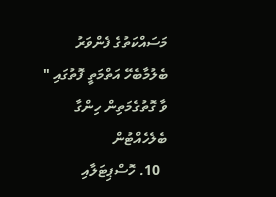މަސައްކަތުގެ ފެންވަރު ބެލުމާބެހޭ އަތްމަތީ ފޮތުގައި " ވާ ގޮތުގެމަތިން ހިންގާ ބެލެހެއްޓުން
  10. ހޮސްޕިޓަލާއި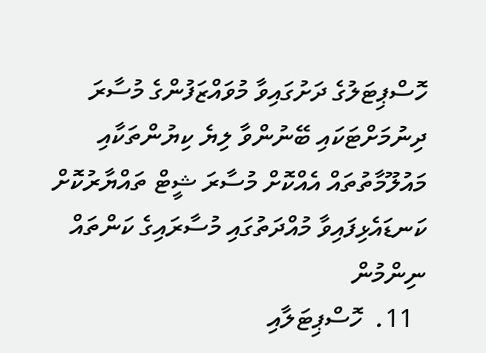ހޮސްޕިޓަލުގެ ދަށުގައިވާ މުވައްޒަފުންގެ މުސާރަ ދިނުމަށްޓަކައި ބޭނުންވާ ލިޔެ ކިޔުންތަކާއި މައުލޫމާތުތައް އެއްކޮށް މުސާރަ ޝީޓް ތައްޔާރުކޮށް ކަނޑައެޅިފައިވާ މުއްދަތުގައި މުސާރައިގެ ކަންތައް ނިންމުން
  11.  ހޮސްޕިޓަލާއި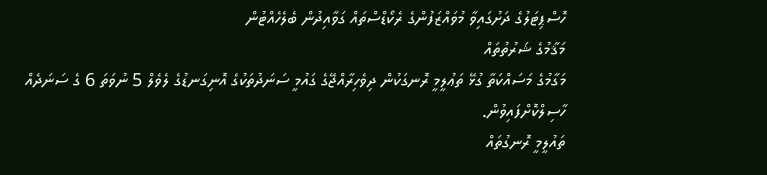ހޮސްޕިޓަލުގެ ދަށުގައިވާ މުވައްޒަފުންގެ ރެކޯޑްސްތައް ގަވާއިދުން ބެލެހެއްޓުން
މަޤާމުގެ ޝަރުތުތައް
މަގާމުގެ މަސައްކަތާ ގުޅޭ ތަޢުލީމީ ރޮނގަކުން ދިވެހިރާއްޖޭގެ ގައުމީ ސަނަދުތަކުގެ އޮނިގަނޑުގެ ލެވެލް 5 ނުވަތަ 6 ގެ ސަނަދެއް ހާސިލްކޮށްފައިވުން.
ތައުލީމީ ރޮނގުތައް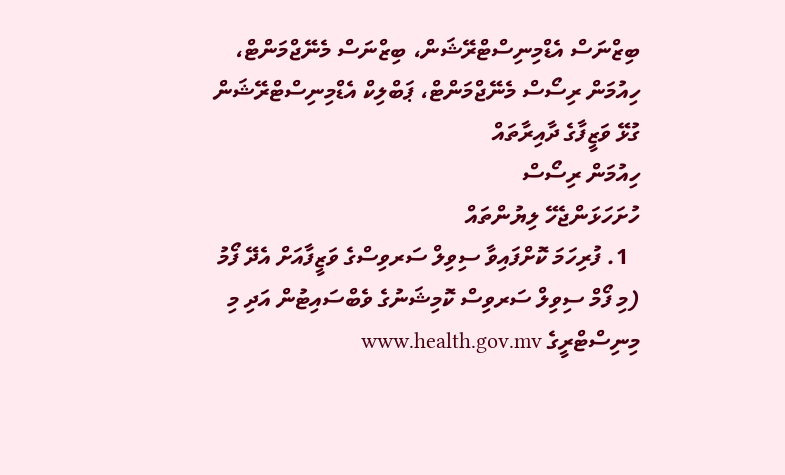ބިޒްނަސް އެޑްމިނިސްޓްރޭޝަން، ބިޒްނަސް މެނޭޖްމަންޓް، ހިއުމަން ރިސޯސް މެނޭޖްމަންޓް، ޕަބްލިކް އެޑްމިނިސްޓްރޭޝަން
ގުޅޭ ވަޒީފާގެ ދާއިރާތައް
ހިއުމަން ރިސޯސް
ހުށަހަޅަންޖެހޭ ލިޔުންތައް
  1. ފުރިހަމަ ކޮށްފައިވާ ސިވިލް ސަރވިސްގެ ވަޒީފާއަށް އެދޭ ފޯމު (މި ފޯމް ސިވިލް ސަރވިސް ކޮމިޝަނުގެ ވެބްސައިޓުން އަދި މި މިނިސްޓްރީގެ www.health.gov.mv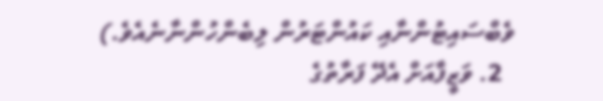ވެބްސައިޓުންނާއި ކައުންޓަރުން ލިބެންހުންނާނެއެވެ.)
  2. ވަޒީފާއަށް އެދޭ ފަރާތުގެ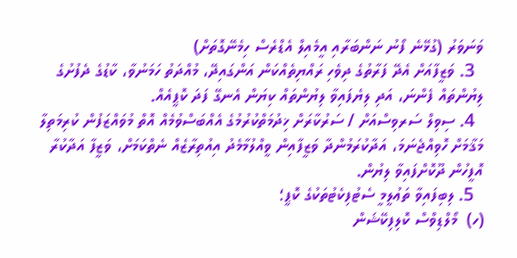ވަނަވަރު (ގުޅޭނެ ފޯނު ނަންބަރާއި އީމެއިލް އެޑްރެސް ހިމެނޭގޮތަށް)
  3. ވަޒީފާއަށް އެދޭ ފަރާތުގެ ދިވެހި ރައްޔިތެއްކަން އަންގައިދޭ، މުއްދަތު ހަމަނުވާ، ކާޑުގެ ދެފުށުގެ ލިޔުންތައް ފެންނަ، އަދި ލިޔެފައިވާ ލިޔުންތައް ކިޔަން އެނގޭ ފަދަ ކޮޕީއެއް.
  4. ސިވިލް ސަރވިސްއަށް / ސަރުކާރަށް ޚިދުމަތްކުރުމުގެ އެއްބަސްވުމެއް އޮތް މުވައްޒަފުން ކުރިމަތިލާ މަޤާމަށް ހޮވިއްޖެނަމަ، އަދާކުރަމުންދާ ވަޒީފާއިން ވީއްލުމާމެދު އިއުތިރާޒެއް ނެތްކަމަށް، ވަޒީފާ އަދާކުރާ އޮފީހުން ދޫކޮށްފައިވާ ލިޔުން.
  5. ލިބިފައިވާ ތަޢުލީމީ ސެޓުފިކެޓުތަކުގެ ކޮޕީ؛
(ހ)  މޯލްޑިވްސް ކޮލިފިކޭޝަން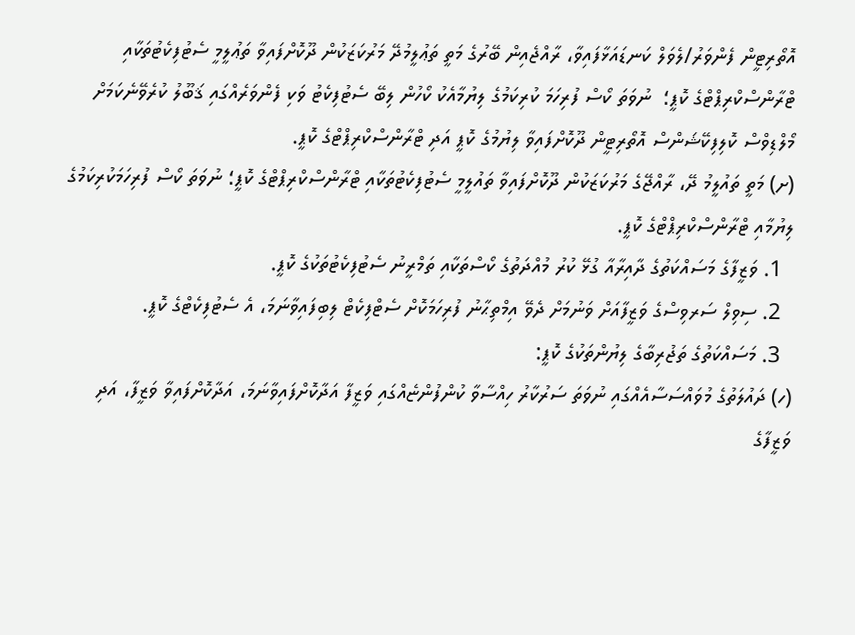އޮތޯރިޓީން ފެންވަރު/ލެވަލް ކަނޑައަޅާފައިވާ، ރާއްޖެއިން ބޭރުގެ މަތީ ތަޢުލީމުދޭ މަރުކަޒަކުން ދޫކޮށްފައިވާ ތަޢުލީމީ ސެޓުފިކެޓުތަކާއި ޓްރާންސްކްރިޕްޓްގެ ކޮޕީ؛  ނުވަތަ ކޯސް ފުރިހަމަ ކުރިކަމުގެ ލިޔުމާއެކު ކޯހުން ލިބޭ ސެޓުފިކެޓު ވަކި ފެންވަރެއްގައި ޤަބޫލު ކުރެވޭނެކަމަށް މޯލްޑިވްސް ކޮލިފިކޭޝަންސް އޮތޯރިޓީން ދޫކޮށްފައިވާ ލިޔުމުގެ ކޮޕީ އަދި ޓްރާންސްކްރިޕްޓްގެ ކޮޕީ.
(ށ) މަތީ ތައުލީމު ދޭ، ރާއްޖޭގެ މަރުކަޒަކުން ދޫކޮށްފައިވާ ތައުލީމީ ސެޓުފިކެޓުތަކާއި ޓްރާންސްކްރިޕްޓްގެ ކޮޕީ؛ ނުވަތަ ކޯސް ފުރިހަމަކުރިކަމުގެ ލިޔުމާއި ޓްރާންސްކްރިޕްޓްގެ ކޮޕީ.
  1. ވަޒީފާގެ މަސައްކަތުގެ ދާއިރާއާ ގުޅޭ ކުރު މުއްދަތުގެ ކޯސްތަކާއި ތަމްރީނު ސެޓުފިކެޓުތަކުގެ ކޮޕީ.
  2. ސިވިލް ސަރވިސްގެ ވަޒީފާއަށް ވަނުމަށް ދެވޭ އިމްތިޙާނު ފުރިހަމަކޮށް ސެޓްފިކެޓް ލިބިފައިވާނަމަ، އެ ސެޓުފިކެޓްގެ ކޮޕީ.
  3. މަސައްކަތުގެ ތަޖުރިބާގެ ލިޔުންތަކުގެ ކޮޕީ:
(ހ) ދައުލަތުގެ މުވައްސަސާއެއްގައި ނުވަތަ ސަރުކާރު ހިއްސާވާ ކުންފުންޏެއްގައި ވަޒީފާ އަދާކޮށްފައިވާނަމަ، އަދާކޮށްފައިވާ ވަޒީފާ، އަދި ވަޒީފާގެ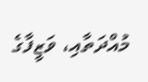މުއްދަތާއި، ވަޒީފާގެ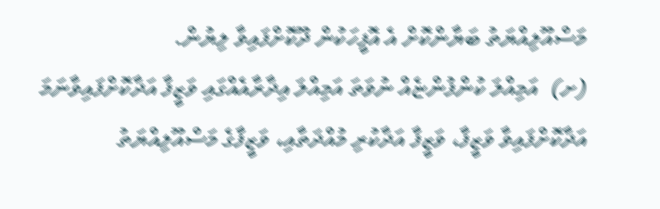މަސްއޫލިއްޔަތު ބަޔާންކޮށް އެ އޮފީހަކުން ދޫކޮށްފައިވާ ލިޔުން.
(ށ)  އަމިއްލަ ކުންފުންޏެއް ނުވަތަ އަމިއްލަ އިދާރާއެއްގައި ވަޒީފާ އަދާކޮށްފައިވާނަމަ އަދާކޮށްފައިވާ ވަޒީފާ، ވަޒީފާ އަދާކުރި މުއްދަތާއި، ވަޒީފާގެ މަސްއޫލިއްޔަތު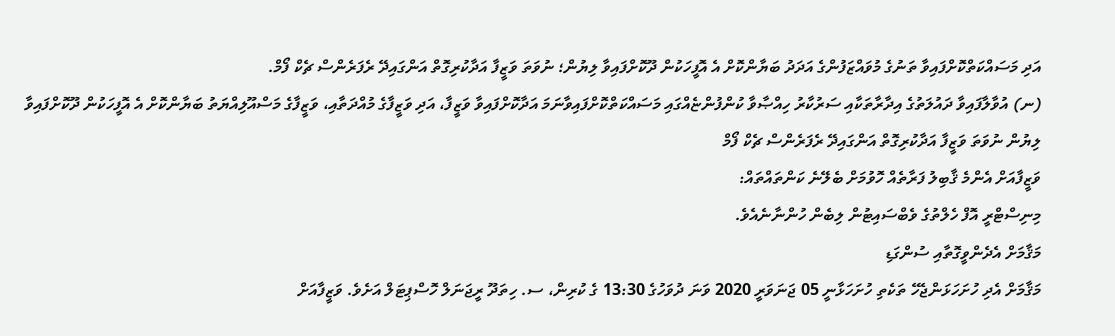އަދި މަސައްކަތްކޮށްފައިވާ ތަނުގެ މުވައްޒަފުންގެ އަދަދު ބަޔާންކޮށް އެ އޮފީހަކުން ދޫކޮށްފައިވާ ލިޔުން؛ ނުވަތަ ވަޒީފާ އަދާކުރިގޮތް އަންގައިދޭ ރެފަރެންސް ޗެކް ފޯމް.
(ނ) އުވާލާފައިވާ ދައުލަތުގެ އިދާރާތަކާއި ސަރުކާރު ހިއްޞާވާ ކުންފުންޏެއްގައި މަސައްކަތްކޮށްފައިވާނަމަ އަދާކޮށްފައިވާ ވަޒީފާ، އަދި ވަޒީފާގެ މުއްދަތާއި، ވަޒީފާގެ މަސްއޫލިއްޔަތު ބަޔާންކޮށް އެ އޮފީހަކުން ދޫކޮށްފައިވާ ލިޔުން ނުވަތަ ވަޒީފާ އަދާކުރިގޮތް އަންގައިދޭ ރެފަރެންސް ޗެކް ފޯމް
ވަޒީފާއަށް އެންމެ ޤާބިލު ފަރާތެއް ހޮވުމަށް ބެލޭނެ ކަންތައްތައް:
މިނިސްޓްރީ އޮފް ހެލްތުގެ ވެބްސައިޓުން ލިބެން ހުންނާނެއެވެ.
މަޤާމަށް އެދެންވީގޮތާއި ސުންގަޑި
މަޤާމަށް އެދި ހުށަހަޅަންޖެހޭ ތަކެތި ހުށަހަޅާނީ 05 ޖަނަވަރީ 2020 ވަނަ ދުވަހުގެ 13:30 ގެ ކުރިން، ސ. ހިތަދޫ ރީޖަނަލް ހޮސްޕިޓަލް އަށެވެ. ވަޒީފާއަށް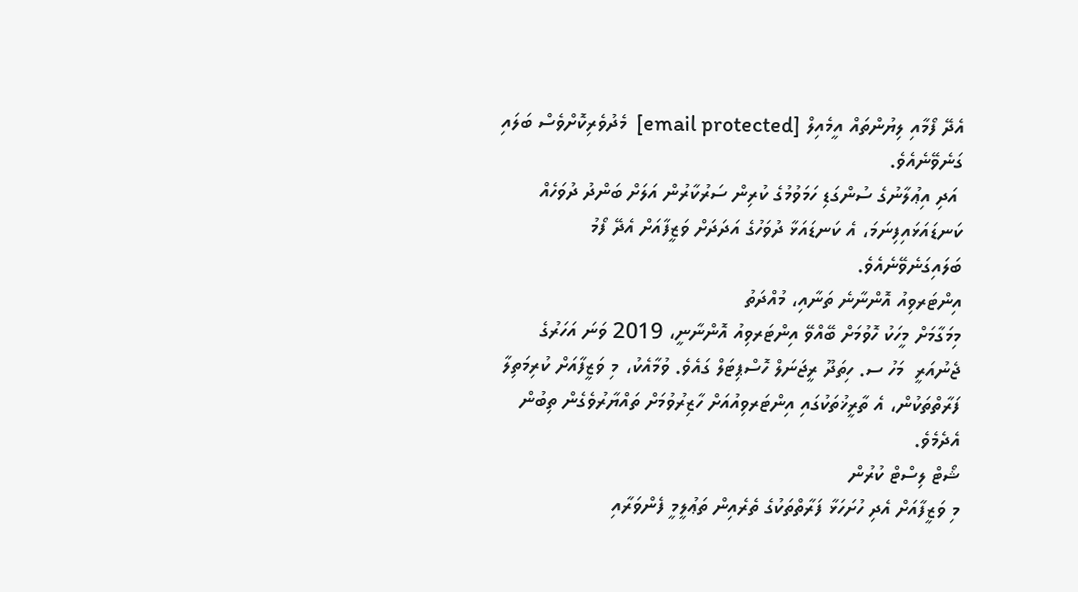އެދޭ ފޯމާއި ލިޔުންތައް އީމެއިލް [email protected]  މެދުވެރިކޮށްވެސް ބަލައި ގަނެވޭނެއެވެ.
 އަދި އިޢުލާނުގެ ސުންގަޑި ހަމަވުމުގެ ކުރިން ސަރުކާރުން އަލަށް ބަންދު ދުވަހެއް ކަނޑައަޅައިފިނަމަ، އެ ކަނޑައަޅާ ދުވަހުގެ އަދަދަށް ވަޒީފާއަށް އެދޭ ފޯމު ބަލައިގަނެވޭނެއެވެ.
އިންޓަރވިއު އޮންނާނެ ތަނާއި، މުއްދަތު
މިމަގާމަށް މީހަކު ހޮވުމަށް ބޭއްވޭ އިންޓަރވިއު އޮންނާނީ، 2019 ވަނަ އަހަރުގެ ޖެނުއަރީ  މަހު ސ. ހިތަދޫ ރީޖަނަލް ހޮސްޕިޓަލް ގައެވެ. ވުމާއެކު، މި ވަޒީފާއަށް ކުރިމަތިލާ ފަރާތްތަކުން، އެ ތާރީޚުތަކުގައި އިންޓަރވިއުއަށް ހާޒިރުވުމަށް ތައްޔާރުވެގެން ތިބުން އެދެމެވެ.
ޝޯޓް ލިސްޓް ކުރުން
މި ވަޒީފާއަށް އެދި ހުށަހަޅާ ފަރާތްތަކުގެ ތެރެއިން ތަޢުލީމީ ފެންވަރާއި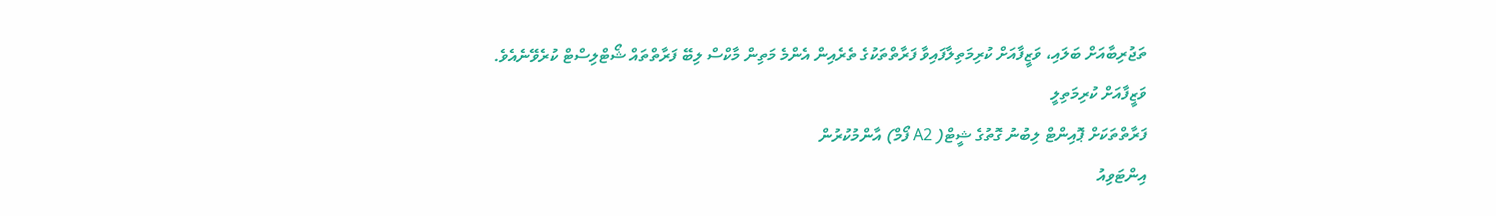ތަޖުރިބާއަށް ބަލައި، ވަޒީފާއަށް ކުރިމަތިލާފައިވާ ފަރާތްތަކުގެ ތެރެއިން އެންމެ މަތިން މާކްސް ލިބޭ ފަރާތްތައް ޝޯޓްލިސްޓް ކުރެވޭނެއެވެ.
ވަޒީފާއަށް ކުރިމަތިލީ
ފަރާތްތަކަށް ޕޮއިންޓް ލިބުނު ގޮތުގެ ޝީޓް( A2 ފޯމް) އާންމުކުރުން
އިންޓަވިއު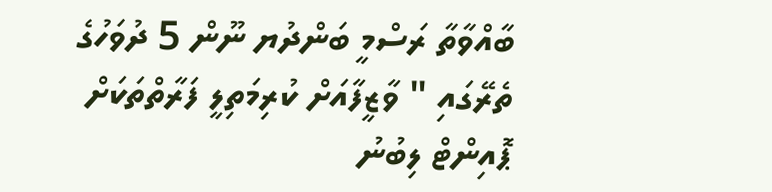ބާއްވާތާ ރަސްމީ ބަންދުޔ ނޫން 5 ދުވަހުގެ ތެރޭގައި " ވާޒީފާއަށް ކުރިމަތިލީ ފަރާތްތަކަށް ޕޮއިންޓް ލިބުނު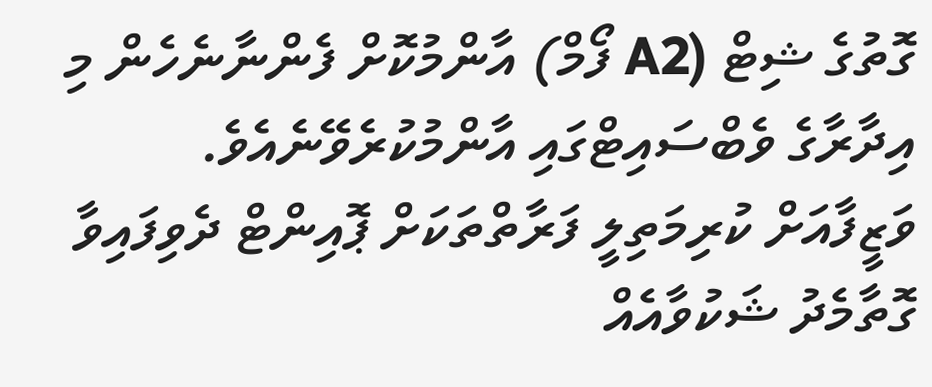ގޮތުގެ ޝިޓް (A2 ފޯމް) އާންމުކޮށް ފެންނާނެހެން މި އިދާރާގެ ވެބްސައިޓްގައި އާންމުކުރެވޭނެއެވެ. ވަޒީފާއަށް ކުރިމަތިލީ ފަރާތްތަކަށް ޕޮއިންޓް ދެވިފައިވާ ގޮތާމެދު ޝަކުވާއެއް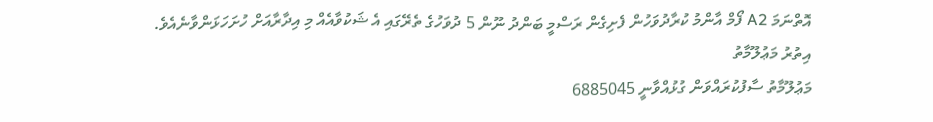އޮތްނަމަ A2 ފޯމް އާންމު ކުރާދުވަހުން ފެށިގެން ރަސްމީ ބަންދު ނޫން 5 ދުވަހުގެ ތެރޭގައި އެ ޝަކުވާއެއް މި އިދާރާއަށް ހުށަހަޅަންވާނެއެވެ.
އިތުރު މަޢުލޫމާތު
މަޢުލޫމާތު ސާފުކުރައްވަން ގުޅުއްވާނީ 6885045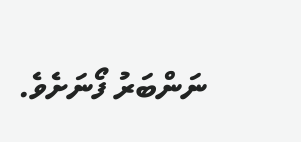ނަންބަރު ފޯނަށެވެ.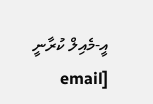އީ-މެއިލް ކުރާނީ [email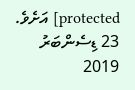protected] އަށެވެ.
23 ޑިސެންބަރު 2019